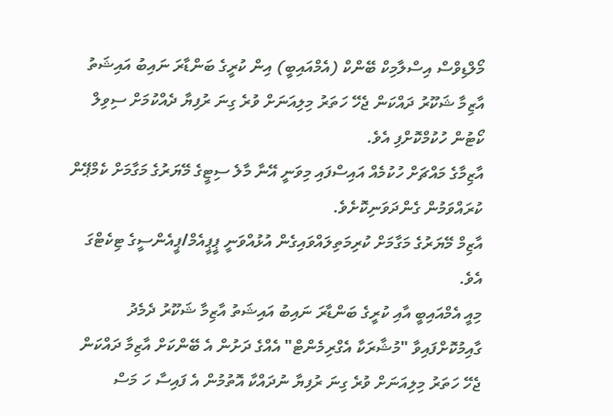މޯލްޑިވްސް އިސްލާމިކް ބޭންކް (އެމްއައިބީ) އިން ކުރީގެ ބަންޑާރަ ނައިބު އައިޝަތު އާޒިމާ ޝަކޫރު ދައްކަން ޖެހޭ ހަތަރު މިލިއަނަށް ވުރެ ގިނަ ރުފިޔާ ދެއްކުމަށް ސިވިލް ކޯޓުން ހުކުމްކޮށްފި އެވެ.
އާޒިމާގެ މައްޗަށް ހުކުމެއް އައިސްފައި މިވަނީ އޭނާ މާލެ ސިޓީގެ މޭޔަރުގެ މަގާމަށް ކެމްޕޭން ކުރައްވަމުން ގެންދަވަނިކޮށެވެ.
އާޒިމް މޭޔަރުގެ މަގާމަށް ކުރިމަތިލައްވައިގެން އުޅުއްވަނީ ޕީޕީއެމް/ޕީއެންސީގެ ޓިކެޓްގަ އެވެ.
މިއީ އެމްއައިބީ އާއި ކުރީގެ ބަންޑާރަ ނައިބު އައިޝަތު އާޒިމާ ޝަކޫރު ދެމެދު ގާއިމުކޮށްފައިވާ "މުޝާރަކާ އެގްރިމެންޓް" އެއްގެ ދަށުން އެ ބޭންކަށް އާޒިމާ ދައްކަން ޖެހޭ ހަތަރު މިލިއަނަށް ވުރެ ގިނަ ރުފިޔާ ނުދައްކާ އޮތުމުން އެ ފައިސާ ހަ މަސް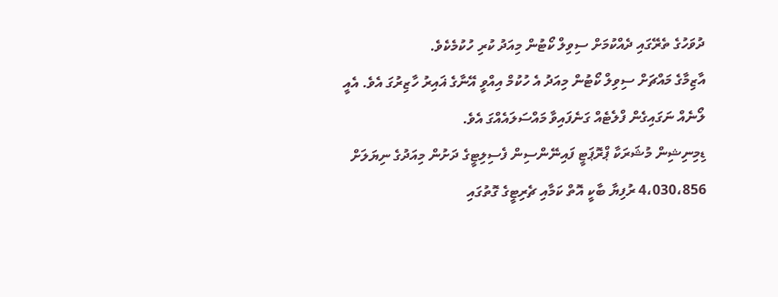ދުވަހުގެ ތެރޭގައި ދެއްކުމަށް ސިވިލް ކޯޓުން މިއަދު ކުރި ހުކުމެކެވެ.
އާޒިމާގެ މައްޗަށް ސިވިލް ކޯޓުން މިއަދު އެ ހުކުމް އިއްވީ އޭނާގެ ޣައިރު ހާޒިރުގަ އެވެ. އެއީ ލޯނެއް ނަގައިގެން ފްލެޓެއް ގަނެފައިވާ މައްސަލައެއްގަ އެވެ.
ޑިމިނިޝިން މުޝަރަކާ ޕްރޮޕަޓީ ފައިނޭންސިން ފެސިލިޓީގެ ދަށުން މިއަދުގެ ނިޔަލަށް 4،030،856 ރުފިޔާ ބާކީ އޮތް ކަމާއި ޗެރިޓީގެ ގޮތުގައި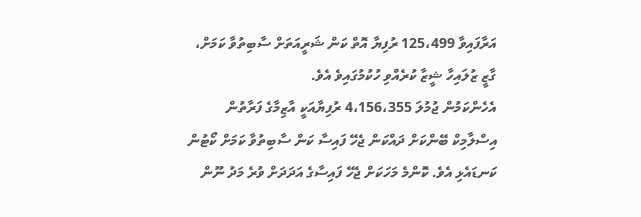އަރާފައިވާ 125،499 ރުފިޔާ އޮތް ކަން ޝަރީއަތަށް ސާބިތުވާ ކަމަށް، ގާޒީ ޒުލައިހާ ޝީޒާ ކުރެއްވި ހުކުމުގައިވެ އެވެ.
އެހެންކަމުން ޖުމުލަ 4،156،355 ރުފިޔާއަކީ އާޒިމާގެ ފަރާތުން އިސްލާމިކް ބޭންކަށް ދައްކަން ޖެހޭ ފައިސާ ކަން ސާބިތުވާ ކަމަށް ކޯޓުން ކަނޑައެޅި އެވެ. ކޮންމެ މަހަކަށް ޖެހޭ ފައިސާގެ އަދަދަށް ވުރެ މަދު ނޫން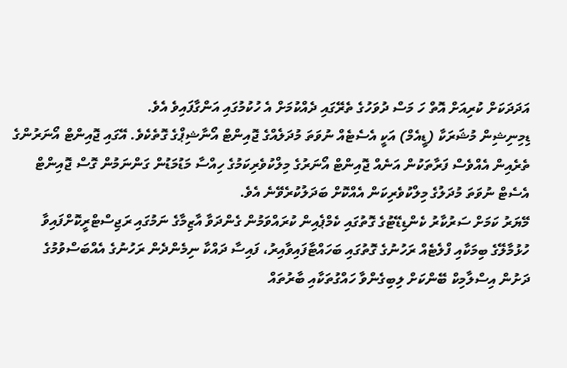އަދަދަކަށް ކުރިއަށް އޮތް ހަ މަސް ދުވަހުގެ ތެރޭގައި ދެއްކުމަށް އެ ހުކުމުގައި އަންގާފައިވެ އެވެ.
ޑިމިނިޝިން މުޝަރަކާ (ޑީއެމް) އަކީ އެސެޓެއް ނުވަތަ މުދަލެއްގެ ޖޮއިންޓް އޯނާޝިޕްގެ ގޮތެކެވެ. އޭގައި ޖޮއިންޓް އޯނަރުންގެ ތެރެއިން އެއްވެސް ފަރާތަކުން އަނެއް ޖޮއިންޓް އޯނަރުގެ މިލްކުވެރިކަމުގެ ހިއްސާ މަޑުމަޑުން ގަންނަމުން ގޮސް ޖޮއިންޓް އެސެޓް ނުވަތަ މުދަލުގެ މިލްކުވެރިކަން އެއްކޮށް ބަދަލުކުރެވޭނެ އެވެ.
މޭޔަރު ކަމަށް ސަރުކާރު ކެންޑިޑޭޓުގެ ގޮތުގައި ކެމްޕެއިން ކުރައްވަމުން ގެންދަވާ އާޒިމާގެ ނަމުގައި ރަޖިސްޓްރީކޮށްފައިވާ ހުޅުމާލޭގެ ބިމަކާއި ފްލެޓެއް ރަހުނުގެ ގޮތުގައި ބަހައްޓާފައިވާއިރު، ފައިސާ ދައްކާ ނިމެންދެން ރަހުނުގެ އެއްބަސްވުމުގެ ދަށުން އިސްލާމިކް ބޭންކަށް ލިބިގެންވާ ހައްގުތަކާއި ބާރުތައް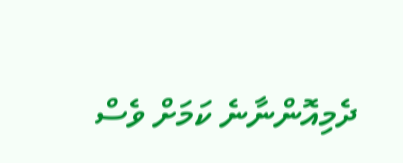ދެމިއޮންނާނެ ކަމަށް ވެސް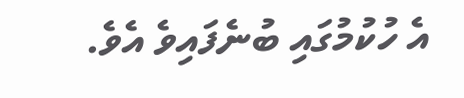އެ ހުކުމުގައި ބުނެފައިވެ އެވެ.